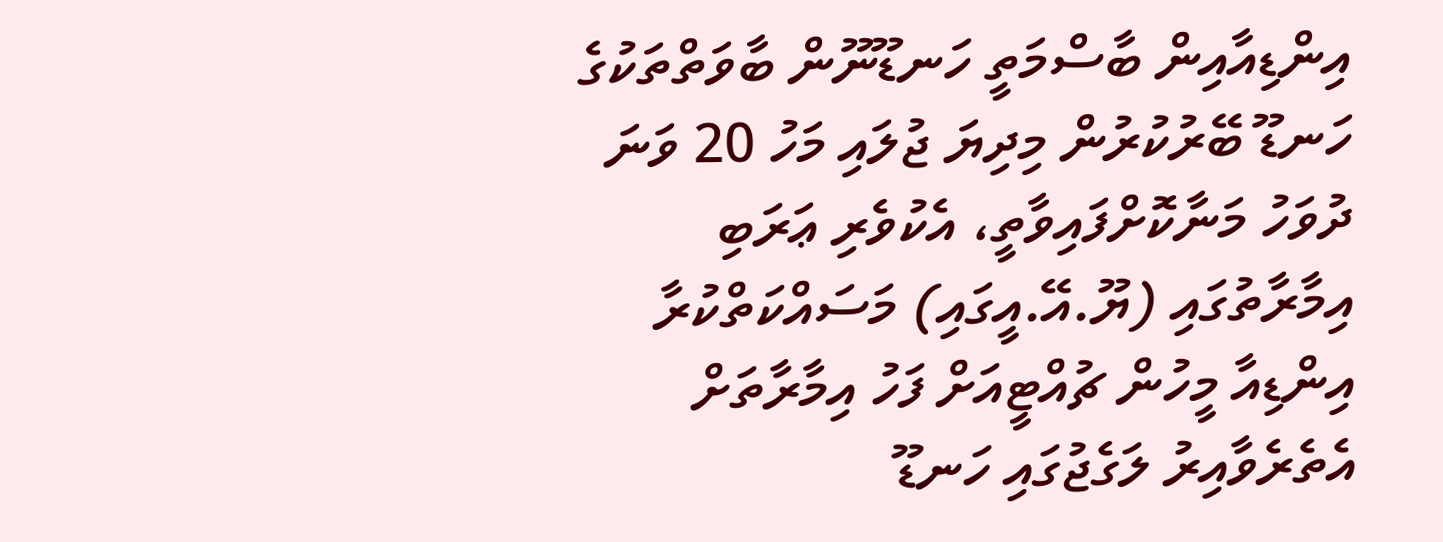އިންޑިއާއިން ބާސްމަތީ ހަނޑޫނޫން ބާވަތްތަކުގެ ހަނޑޫ ބޭރުކުރުން މިދިޔަ ޖުލައި މަހު 20 ވަނަ ދުވަހު މަނާކޮށްފައިވާތީ، އެކުވެރި ޢަރަބި އިމާރާތުގައި (ޔޫ.އޭ.އީގައި) މަސައްކަތްކުރާ އިންޑިއާ މީހުން ޗުއްޓީއަށް ފަހު އިމާރާތަށް އެތެރެވާއިރު ލަގެޖުގައި ހަނޑޫ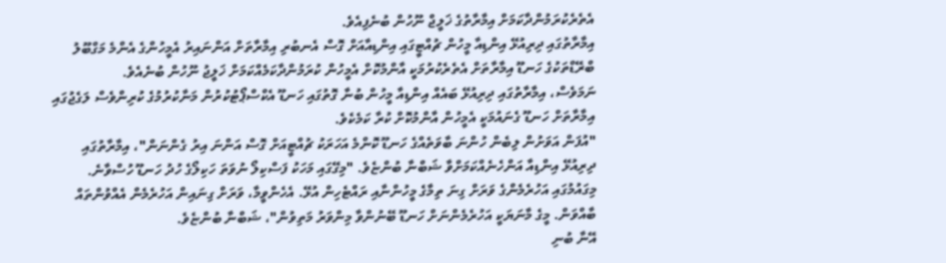އެތެރެކުރަމުންދާކަމަށް އިމާރާތުގެ ޚަލީޖް ނޫހުން ބުނެފިއެވެ.
އިމާރާތުގައި ދިރިއުޅޭ އިންޑިއާ މީހުން ޗުއްޓީގައި އިންޑިއާއަށް ގޮސް އެނބުރި އިމާރާތަށް އަންނައިރު އެމީހުންގެ އެންމެ މަގްބޫލު ބްރޭޑްތަކުގެ ހަނޑޫ އިމާރާތަށް އެތެރެކުރުމަކީ އާންމުކޮށް އެމީހުން ކުރަމުންދާކަމެއްކަމަށް ޚަލީޖު ނޫހުން ބުނެއެވެ.
ނަމަވެސް، އިމާރާތުގައި ދިރިއުޅޭ ބައެއް އިންޑިއާ މީހުން ބުނާ ގޮތުގައި ހަނޑޫ އެކްސްޕޯޓުކުރުން މަނާކުރުމުގެ ކުރިންވެސް ލަގެޖުގައި އިމާރާތަށް ހަނޑޫ ގެނައުމަކީ އެމީހުން އާންމުކޮށް ކުރާ ކަމެކެވެ.
"އުފަން އަވަށުން ލިބެން ހުންނަ ބާވަތެއްގެ ހަނޑޫ ކޮންމެ އަހަރަކު ޗުއްޓީއަށް ގޮސް އަންނަ އިރު ގެންނަން"، އިމާރާތުގައި ދިރިއުޅޭ އިންޑިއާ އަންހެނެއްކަމަށްވާ ޝަބްނާ ބުންޏެވެ. "މިގޭގައި މަހަކު ފަސްކިލޯ ނުވަތަ ހަކިލޯގެ ހުދު ހަނޑޫ ހުސްވާނެ. މިގައުމުގައި އަހުރެމެންގެ ވަރަށް ގިނަ ތިމާގެ މީހުންނާއި ރައްޓެހިން އުޅޭ. އެހެންވީމާ، ވަރަށް ގިނައިން އަހުރެމެން އެއްވުންތައް ބާއްވަން. މީގެ މާނަޔަކީ އަހުރެމެންނަށް ހަނޑޫ ބޭނުންވާ މިންވަރު މަތިވުން"، ޝަބްނާ ބުންޏެވެ.
އޭނާ ބުނި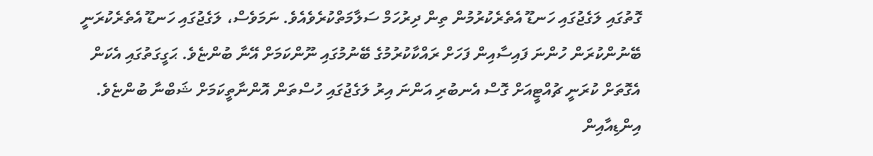ގޮތުގައި ލަގެޖުގައި ހަނޑޫ އެތެރެކުރުމުން ތިން ދިރުހަމް ސަލާމަތްކުރެވެއެވެ. ނަމަވެސް، ލަގެޖުގައި ހަނޑޫ އެތެރެކުރަނީ ބޭނުންކުރަން ހުންނަ ފައިސާއިން ފަހަށް ރައްކާކުރުމުގެ ބޭނުމުގައި ނޫންކަމަށް އޭނާ ބުންޏެވެ. ޙަގީގަތުގައި އެކަން އެގޮތަށް ކުރަނީ ޗުއްޓީއަށް ގޮސް އެނބުރި އަންނަ އިރު ލަގެޖުގައި ހުސްތަން އޮންނާތީކަމަށް ޝަބްނާ ބުންޏެވެ.
އިންޑިއާއިން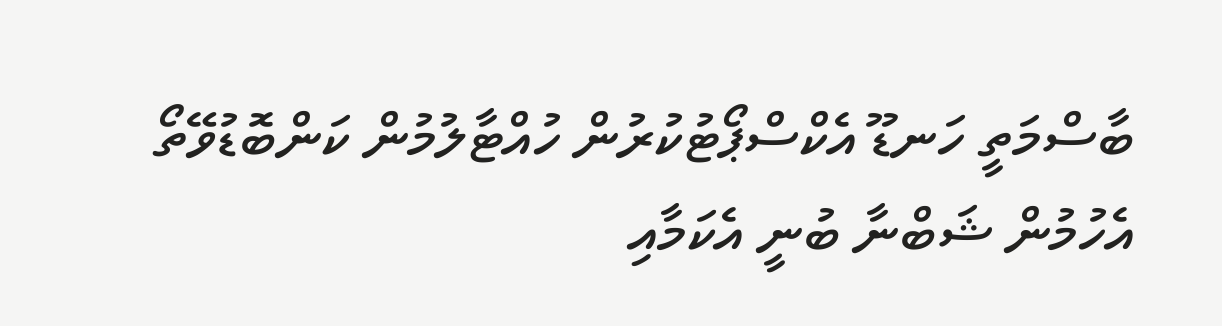ބާސްމަތީ ހަނޑޫ އެކްސްޕޯޓުކުރުން ހުއްޓާލުމުން ކަންބޮޑުވޭތޯ އެހުމުން ޝަބްނާ ބުނީ އެކަމާއި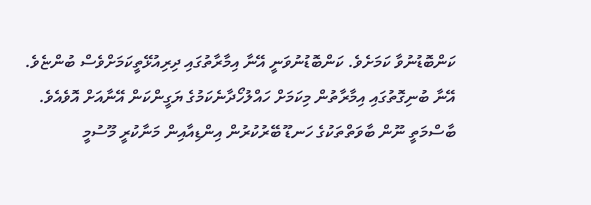ކަންބޮޑުނުވާ ކަމަށެވެ. ކަންބޮޑުނުވަނީ އޭނާ އިމާރާތުގައި ދިރިއުޅޭތީކަމަށްވެސް ބުންޏެވެ. އޭނާ ބުނިގޮތުގައި އިމާރާތުން މިކަމަށް ހައްލުހޯދާނެކަމުގެ ޔަގީންކަން އޭނާއަށް އޮވެއެވެ.
ބާސްމަތީ ނޫން ބާވަތްތަކުގެ ހަނޑޫ ބޭރުކުރުން އިންޑިއާއިން މަނާކުރީ މޫސުމީ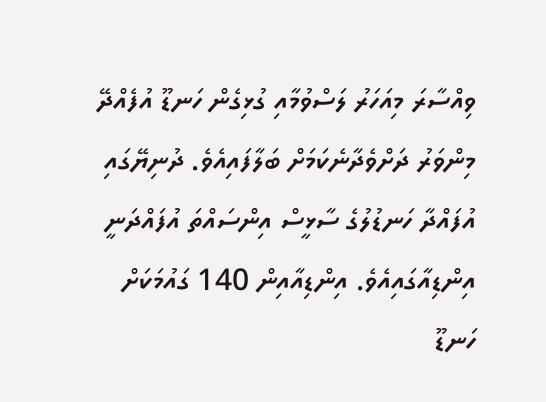ވިއްސާރަ މިއަހަރު ލަސްވުމާއި ގުޅިގެން ހަނޑޫ އުފެއްދޭ މިންވަރު ދަށްވެދާނެކަމަށް ބަލާފައިއެވެ. ދުނިޔޭގައި އުފައްދާ ހަނޑުލުގެ ސާޅީސް އިންސައްތަ އުފައްދަނީ އިންޑިއާގައިއެވެ. އިންޑިއާއިން 140 ގައުމަކަށް ހަނޑޫ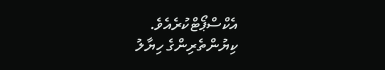އެކްސްޕޯޓްކުރެއެވެ.
ކިޔުންތެރިންގެ ހިޔާލު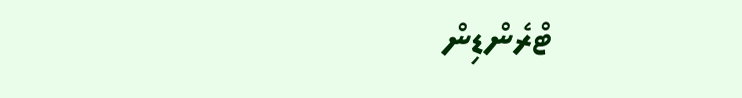ޓްރެންޑިން